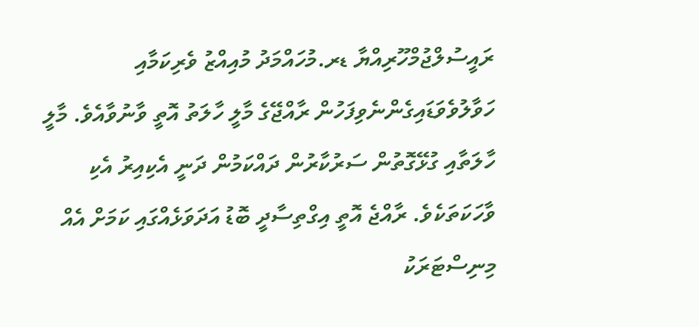ރައީސުލްޖުމްހޫރިއްޔާ ޑރ.މުހައްމަދު މުއިއްޒު ވެރިކަމާއި ހަވާލުވެވަޑައިގެންނެވިފަހުން ރާއްޖޭގެ މާލީ ހާލަތު އޮތީ ވާނުވާއެވެ. މާލީ ހާލަތާއި ގުޅޭގޮތުން ސަރުކާރުން ދައްކަމުން ދަނީ އެކިއިރު އެކި ވާހަކަތަކެވެ. ރާއްޖެ އޮތީ އިގްތިސާދީ ބޮޑު އަދަވަޅެއްގައި ކަމަށް އެއް މިނިސްޓަރަކު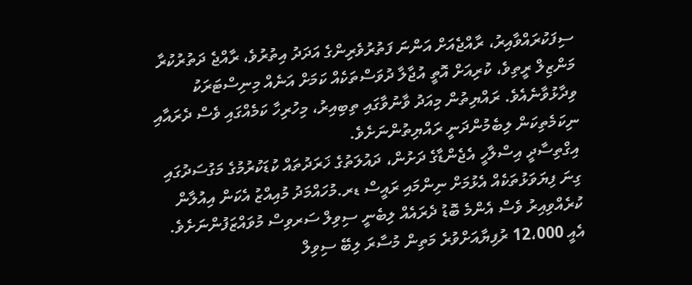ސިފަކުރައްވާއިރު، ރާއްޖެއަށް އަންނަ ފަތުރުވެރިންގެ އަދަދު އިތުރުވެ، ރާއްޖެ ދަތުރުކުރާ މަންޒިލް ރީތިވެ، ކުރިއަށް އޮތީ އުޖާލާ ދުވަސްތަކެއް ކަމަށް އަނެއް މިނިސްޓަރަކު ވިދާޅުވާނެއެވެ. ރައްޔިތުން މިއަދު ވާނުވާގައި ތިބިއިރު، މިހުރިހާ ކަމެއްގައި ވެސް ދެރައާއި ނިކަމެތިކަން ލިބެމުންދަނީ ރައްޔިތުންނަށެވެ.
އިގްތިސާދީ އިސްލާހީ އެޖެންޑާގެ ދަށުން، ދައުލަތުގެ ޚަރަދުތައް ކުޑަކުރުމުގެ މަގުސަދުގައި ގިނަ ފިޔަވަޅުތަކެއް އެޅުމަށް ނިންމައި ރައީސް ޑރ.މުހައްމަދު މުއިއްޒު އެކަން އިއުލާން ކުރެއްވިއިރު ވެސް އެންމެ ބޮޑު ދެރައެއް ލިބެނީ ސިވިލް ސަރވިސް މުވައްޒަފުންނަށެވެ. އެއީ 12،000 ރުފިޔާއަށްވުރެ މަތިން މުސާރަ ލިބޭ ސިވިލް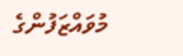މުވައްޒަފުންގެ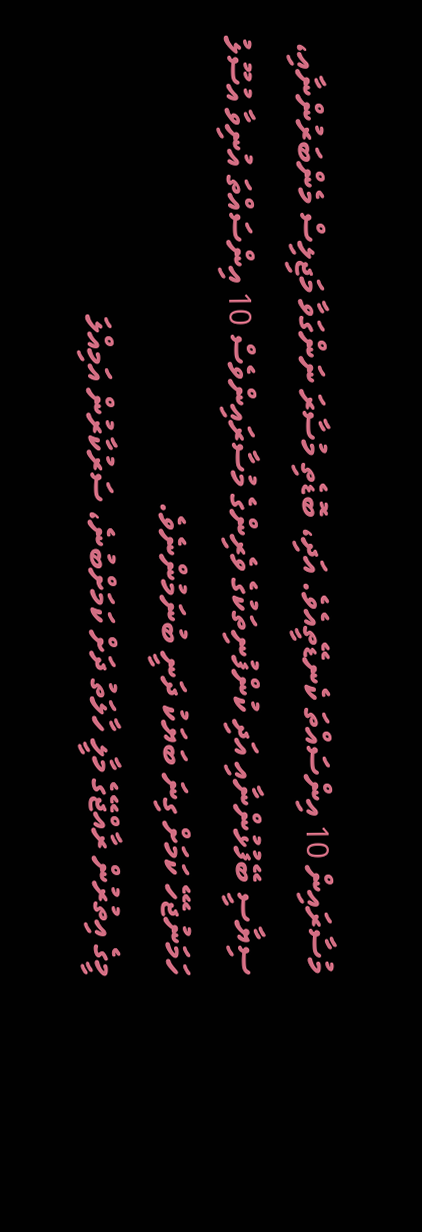މުސާރައިން 10 އިންސައްތަ ކެނޑޭތީއެވެ. އަދި، ބޮޑެތި މުސާރަ ނަންގަވާ މަޖިލިސް މެންބަރުންނާއި، ސިޔާސީ ބޭފުޅުންނާއި އަދި ކުންފުނިތަކުގެ ވެރިންގެ މުސާރައިންވެސް 10 އިންސައްތަ އުނިވާ އުސޫލު ހަމަނުޖެހޭ ކަމަށް ގިނަ ބަޔަކު ދަނީ ބުނަމުންނެވެ.
މީގެ އިތުރުން ރާއްޖޭގެ މާލީ ހާލަތު ދަށް ކަމަށްބުނެ، ސަރުކާރުން އަމިއްލަ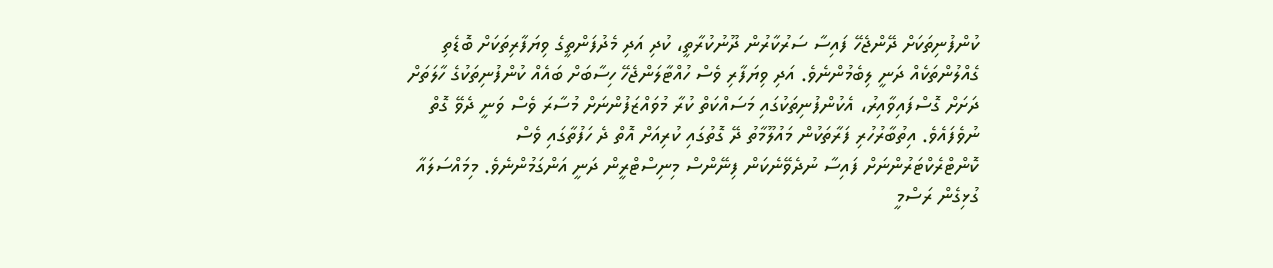ކުންފުނިތަކަށް ދޭންޖެހޭ ފައިސާ ސަރުކާރުން ދޫނުކުރާތީ، ކުދި އަދި މެދުފަންތީގެ ވިޔަފާރިތަކަށް ބޮޑެތި ގެއްލުންތަކެއް ދަނީ ލިބެމުންނެވެ. އަދި ވިޔަފާރި ވެސް ހުއްޓާލަންޖެހޭ ހިސާބަށް ބައެއް ކުންފުނިތަކުގެ ހާލަތަށް ދަށަށް ގޮސްފައިވާއިރު، އެކުންފުނިތަކުގައި މަސައްކަތް ކުރާ މުވައްޒަފުންނަށް މުސާރަ ވެސް ވަނީ ދެވޭ ގޮތް ނުވެފައެވެ. އިތުބާރުހުރި ފަރާތަކުން މައުލޫމާތު ދޭ ގޮތުގައި ކުރިއަށް އޮތް ދެ ހަފުތާގައި ވެސް ކޮންޓްރެކްޓަރުންނަށް ފައިސާ ނުދެވޭނެކަން ފިނޭންސް މިނިސްޓްރީން ދަނީ އަންގަމުންނެވެ. މިމައްސަލައާ ގުޅިގެން ރަސްމީ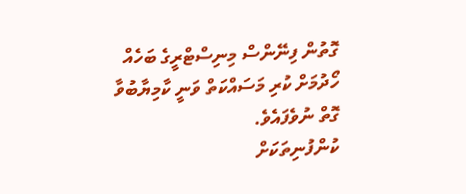ގޮތުން ފިނޭންސް މިނިސްޓްރީގެ ބަހެއް ހޯދުމަށް ކުރި މަސައްކަތް ވަނީ ކާމިޔާބުވާ ގޮތް ނުވެފައެވެ.
ކުންފުނިތަކަށް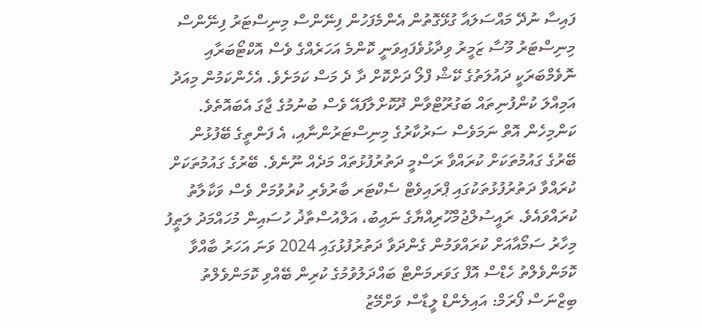ފައިސާ ނުދޭ މައްސަލައާ ގުޅޭގޮތުން އެންމެފަހުން ފިނޭންސް މިނިސްޓަރު ފިނޭންސް މިނިސްޓަރު މޫސާ ޒަމީރު ވިދާޅުވެފައިވަނީ ކޮންމެ އަހަރެއްގެ ވެސް އޮކްޓޯބަރާއި ނޮވެމްބަރަކީ ދައުލަތުގެ ކޭޝް ފްލޯ ދަށްކޮށް ދާ ދެ މަސް ކަމަށެވެ. އެހެންކަމުން މިއަދު އަމިއްލަ ކުންފުނިތައް ބަގުރޫޓްވާން ދޫކޮށްލާފައޭ ވެސް ބުނުމުގެ ޖާގަ އެބައޮތެވެ.
ކަންމިހެން އޮތް ނަމަވެސް ސަރުކާރުގެ މިނިސްޓަރުންނާއި، އެ ފަންތީގެ ބޭފުޅުން ބޭރުގެ ގައުމުތަކަށް ކުރައްވާ ރަސްމީ ދަތުރުފުޅުތައް މަދެއް ނޫނެވެ. ބޭރުގެ ގައުމުތަކަށް ކުރައްވާ ދަތުރުފުޅުތަކުގައި ޕްރައިވެޓް ސެކްޓަރ ބާރުވެރި ކުރުވުމަށް ވެސް ވަކާލާތު ކުރައްވައެވެ. ރައީސުލްޖުމްހޫރިއްޔާގެ ނައިބު، އަލްއުސްތާޛު ހުސައިން މުހައްމަދު ލަޠީފު މިހާރު ސަމޯއާއަށް ކުރައްވަމުން ގެންދަވާ ދަތުރުފުޅުގައި 2024 ވަނަ އަހަރު ބާއްވާ ކޮމަންވެލްތު ހެޑްސް އޮފް ގަވަރމަންޓް ބައްދަލުވުމުގެ ކުރިން ބޭއްވި ކޮމަންވެލްތު ބިޒްނަސް ފޯރަމް: އައިލެންޑް ލީޑާސް ވަށްމޭޒު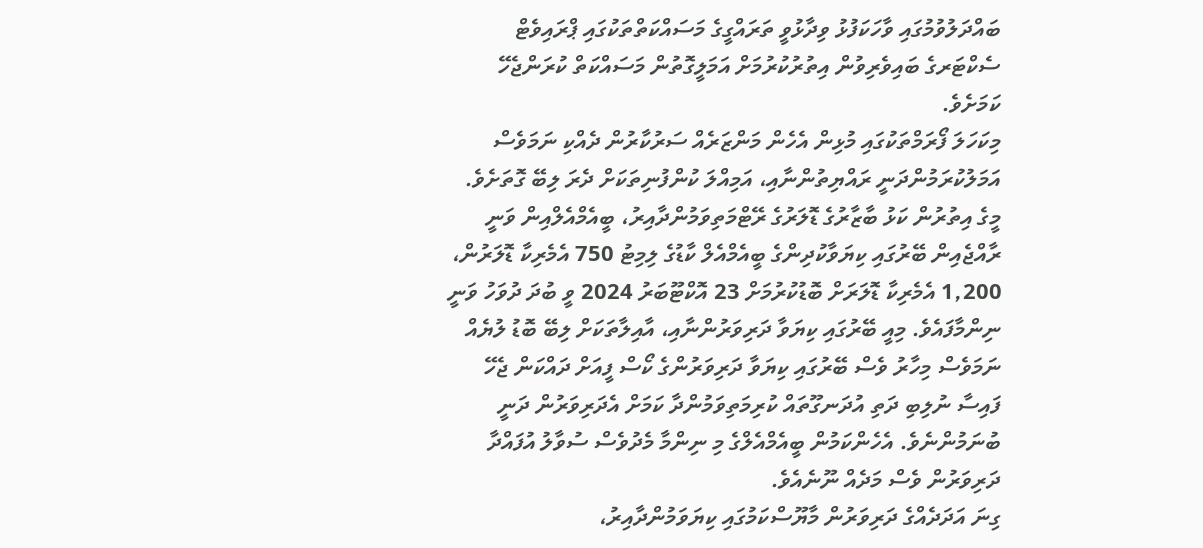ބައްދަލުވުމުގައި ވާހަކަފުޅު ވިދާޅުވީ ތަރައްގީގެ މަސައްކަތްތަކުގައި ޕްރައިވެޓް ސެކްޓަރގެ ބައިވެރިވުން އިތުރުކުރުމަށް އަމަލީގޮތުން މަސައްކަތް ކުރަންޖެހޭ ކަމަށެވެ.
މިކަހަލަ ފޯރަމްތަކުގައި މުޅިން އެހެން މަންޒަރެއް ސަރުކާރުން ދެއްކި ނަމަވެސް އަމަލުކުރަމުންދަނީ ރައްޔިތުންނާއި، އަމިއްލަ ކުންފުނިތަކަށް ދެރަ ލިބޭ ގޮތަށެވެ.
މީގެ އިތުރުން ކަޅު ބާޒާރުގެ ޑޮލަރުގެ ރޭޓްމަތިވަމުންދާއިރު، ބީއެމްއެލްއިން ވަނީ ރާއްޖެއިން ބޭރުގައި ކިޔަވާކުދިންގެ ބީއެމްއެލް ކާޑުގެ ލިމިޓު 750 އެމެރިކާ ޑޮލަރުން، 1,200 އެމެރިކާ ޑޮލަރަށް ބޮޑުކުރުމަށް 23 އޮކްޓޫބަރު 2024 ވީ ބުދަ ދުވަހު ވަނީ ނިންމާފައެވެ. މިއީ ބޭރުގައި ކިޔަވާ ދަރިވަރުންނާއި، އާއިލާތަކަށް ލިބޭ ބޮޑު ލުޔެއް ނަމަވެސް މިހާރު ވެސް ބޭރުގައި ކިޔަވާ ދަރިވަރުންގެ ކޯސް ފީއަށް ދައްކަން ޖެހޭ ފައިސާ ނުލިބި ދަތި އުދަނގޫތައް ކުރިމަތިވަމުންދާ ކަމަށް އެދަރިވަރުން ދަނީ ބުނަމުންނެވެ. އެހެންކަމުން ބީއެމްއެލްގެ މި ނިންމާ މެދުވެސް ސުވާލު އުފައްދާ ދަރިވަރުން ވެސް މަދެއް ނޫނެއެވެ.
ގިނަ އަދަދެއްގެ ދަރިވަރުން މާޔޫސްކަމުގައި ކިޔަވަމުންދާއިރު،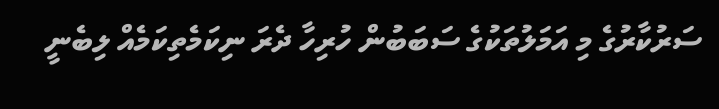ސަރުކާރުގެ މި އަމަލުތަކުގެ ސަބަބުން ހުރިހާ ދެރަ ނިކަމެތިކަމެއް ލިބެނީ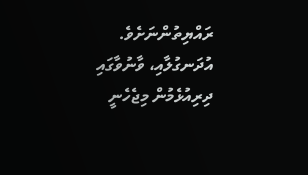ރައްޔިތުންނަށެވެ. އުދަނގުލާއި، ވާނުވާގައި ދިރިއުޅެމުން މިޖެހެނީ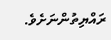ރައްޔިތުންނަށެވެ.